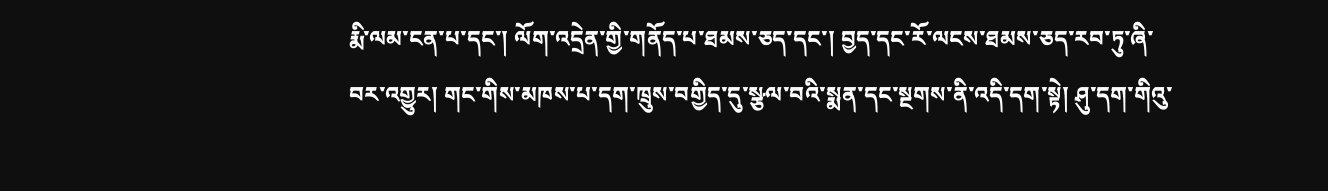རྨི་ལམ་ངན་པ་དང་། ལོག་འདྲེན་གྱི་གནོད་པ་ཐམས་ཅད་དང་། བྱད་དང་རོ་ལངས་ཐམས་ཅད་རབ་ཏུ་ཞི་བར་འགྱུར། གང་གིས་མཁས་པ་དག་ཁྲུས་བགྱིད་དུ་སྩལ་བའི་སྨན་དང་སྔགས་ནི་འདི་དག་སྟེ། ཤུ་དག་གིའུ་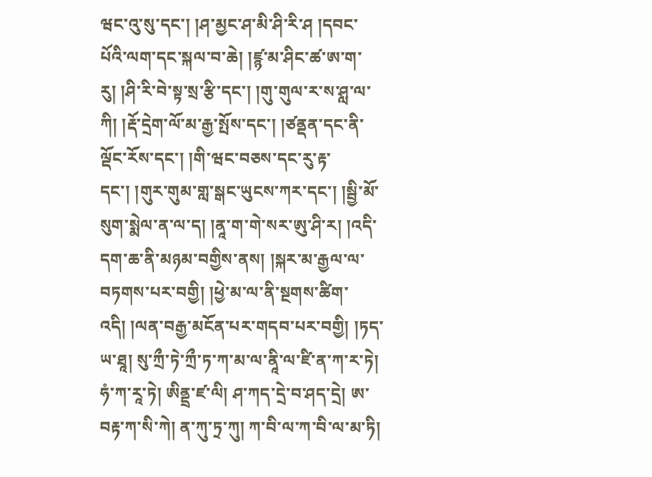ཝང་འུ་སུ་དང་། །ཤ་མྱང་ཤ་མི་ཤི་རི་ཤ །དབང་པོའི་ལག་དང་སྐལ་བ་ཆེ། །ཛྙ་མ་ཤིང་ཚ་ཨ་ག་རུ། །ཤི་རི་བེ་སྟ་སྲ་རྩི་དང་། །གུ་གུལ་ར་ས་ཤླ་ལ་ཀི། །རྡོ་དྲེག་ལོ་མ་རྒྱ་སྤོས་དང་། །ཙནྡན་དང་ནི་ལྡོང་རོས་དང་། །གི་ཝང་བཅས་དང་རུ་རྟ་དང་། །གུར་གུམ་གླ་སྒང་ཡུངས་ཀར་དང་། །སྦྱི་མོ་སུག་སྨེལ་ན་ལ་ད། །ནཱ་ག་གེ་སར་ཨུ་ཤི་ར། །འདི་དག་ཆ་ནི་མཉམ་བགྱིས་ནས། །སྐར་མ་རྒྱལ་ལ་བཏགས་པར་བགྱི། །ཕྱེ་མ་ལ་ནི་སྔགས་ཚིག་འདི། །ལན་བརྒྱ་མངོན་པར་གདབ་པར་བགྱི། །ཏད་ཡ་ཐཱ། སུ་ཀྲྀ་ཏེ་ཀྲྀ་ཏ་ཀ་མ་ལ་ནཱི་ལ་ཛི་ན་ཀ་ར་ཏེ། ཧཾ་ཀ་རཱ་ཏེ། ཨིནྡྲ་ཛ་ལི། ཤ་ཀད་དྲེ་བ་ཤད་དྲེ། ཨ་བརྟ་ཀ་སི་ཀེ། ན་ཀུ་ཏྲ་ཀུ། ཀ་བི་ལ་ཀ་བི་ལ་མ་ཏི།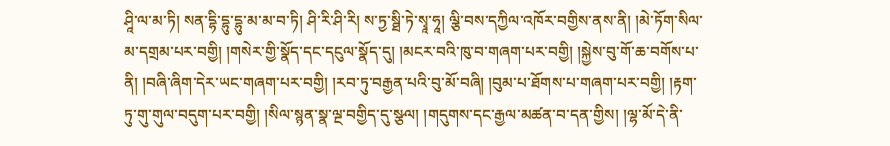ཤཱི་ལ་མ་ཏི། སན་དྷི་དྷུ་དྷུ་མ་མ་བ་ཏི། ཤི་རི་ཤི་རི། ས་ཏྱ་སྠི་ཏེ་སྭཱ་ཧཱ། ལྕི་བས་དཀྱིལ་འཁོར་བགྱིས་ནས་ནི། །མེ་ཏོག་སིལ་མ་དགྲམ་པར་བགྱི། །གསེར་གྱི་སྣོད་དང་དངུལ་སྣོད་དུ། །མངར་བའི་ཁུ་བ་གཞག་པར་བགྱི། །སྐྱེས་བུ་གོ་ཆ་བགོས་པ་ནི། །བཞི་ཞིག་དེར་ཡང་གཞག་པར་བགྱི། །རབ་ཏུ་བརྒྱན་པའི་བུ་མོ་བཞི། །བུམ་པ་ཐོགས་པ་གཞག་པར་བགྱི། །རྟག་ཏུ་གུ་གུལ་བདུག་པར་བགྱི། །སིལ་སྙན་སྣ་ལྔ་བགྱིད་དུ་སྩལ། །གདུགས་དང་རྒྱལ་མཚན་བ་དན་གྱིས། །ལྷ་མོ་དེ་ནི་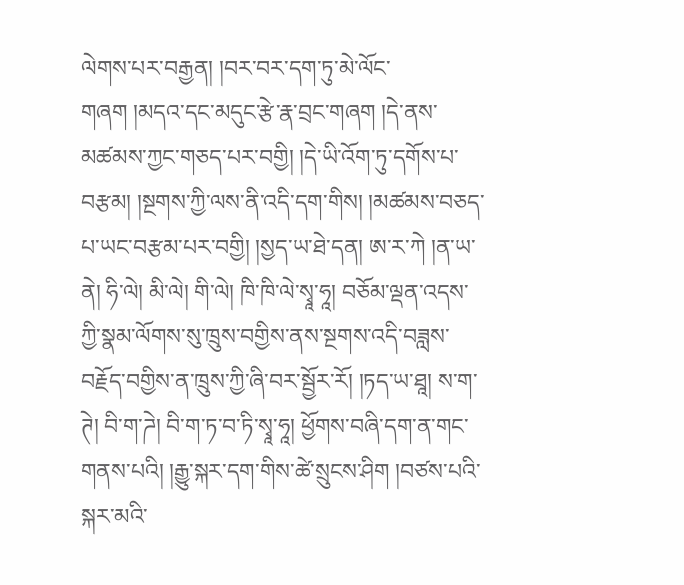ལེགས་པར་བརྒྱན། །བར་བར་དག་ཏུ་མེ་ལོང་གཞག །མདའ་དང་མདུང་རྩེ་རྣ་བྲང་གཞག །དེ་ནས་མཚམས་ཀྱང་གཅད་པར་བགྱི། །དེ་ཡི་འོག་ཏུ་དགོས་པ་བརྩམ། །སྔགས་ཀྱི་ལས་ནི་འདི་དག་གིས། །མཚམས་བཅད་པ་ཡང་བརྩམ་པར་བགྱི། །སྱད་ཡ་ཐེ་དན། ཨ་ར་ཀེ །ན་ཡ་ནེ། ཧི་ལེ། མི་ལེ། གི་ལེ། ཁི་ཁི་ལེ་སྭཱ་ཧཱ། བཅོམ་ལྡན་འདས་ཀྱི་སྣམ་ལོགས་སུ་ཁྲུས་བགྱིས་ནས་སྔགས་འདི་བཟླས་བརྗོད་བགྱིས་ན་ཁྲུས་ཀྱི་ཞི་བར་སྦྱོར་རོ། །ཏད་ཡ་ཐཱ། ས་ག་ཊེ། བི་ག་ཌེ། བི་ག་ཏ་བ་ཏི་སྭཱ་ཧཱ། ཕྱོགས་བཞི་དག་ན་གང་གནས་པའི། །རྒྱུ་སྐར་དག་གིས་ཚེ་སྲུངས་ཤིག །བཙས་པའི་སྐར་མའི་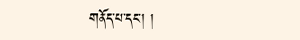གནོད་པ་དང་། །